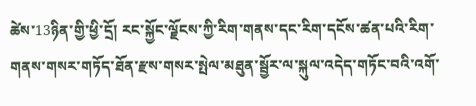ཚེས་13ཉིན་གྱི་ཕྱི་དྲོ། རང་སྐྱོང་ལྗོངས་ཀྱི་རིག་གནས་དང་རིག་དངོས་ཚན་པའི་རིག་གནས་གསར་གཏོད་ཐོན་རྫས་གསར་སྤེལ་མཐུན་སྦྱོར་ལ་སྐུལ་འདེད་གཏོང་བའི་འགོ་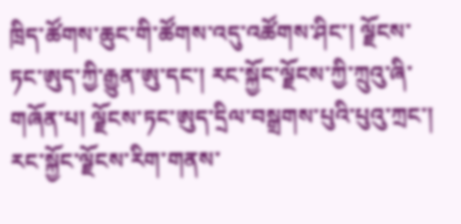ཁྲིད་ཚོགས་ཆུང་གི་ཚོགས་འདུ་འཚོགས་ཤིང་། ལྗོངས་ཏང་ཨུད་ཀྱི་རྒྱུན་ཨུ་དང་། རང་སྐྱོང་ལྗོངས་ཀྱི་ཀྲུའུ་ཞི་གཞོན་པ། ལྗོངས་ཏང་ཨུད་དྲིལ་བསྒྲགས་པུའི་པུའུ་ཀྲང་། རང་སྐྱོང་ལྗོངས་རིག་གནས་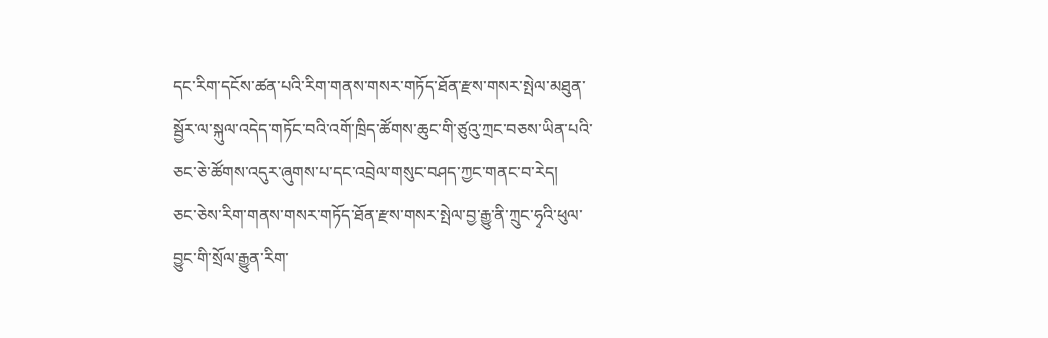དང་རིག་དངོས་ཚན་པའི་རིག་གནས་གསར་གཏོད་ཐོན་རྫས་གསར་སྤེལ་མཐུན་སྦྱོར་ལ་སྐུལ་འདེད་གཏོང་བའི་འགོ་ཁྲིད་ཚོགས་ཆུང་གི་ཙུའུ་ཀྲང་བཅས་ཡིན་པའི་ཅང་ཅེ་ཚོགས་འདུར་ཞུགས་པ་དང་འབྲེལ་གསུང་བཤད་ཀྱང་གནང་བ་རེད།
ཅང་ཅེས་རིག་གནས་གསར་གཏོད་ཐོན་རྫས་གསར་སྤེལ་བྱ་རྒྱུ་ནི་ཀྲུང་ཧྭའི་ཕུལ་བྱུང་གི་སྲོལ་རྒྱུན་རིག་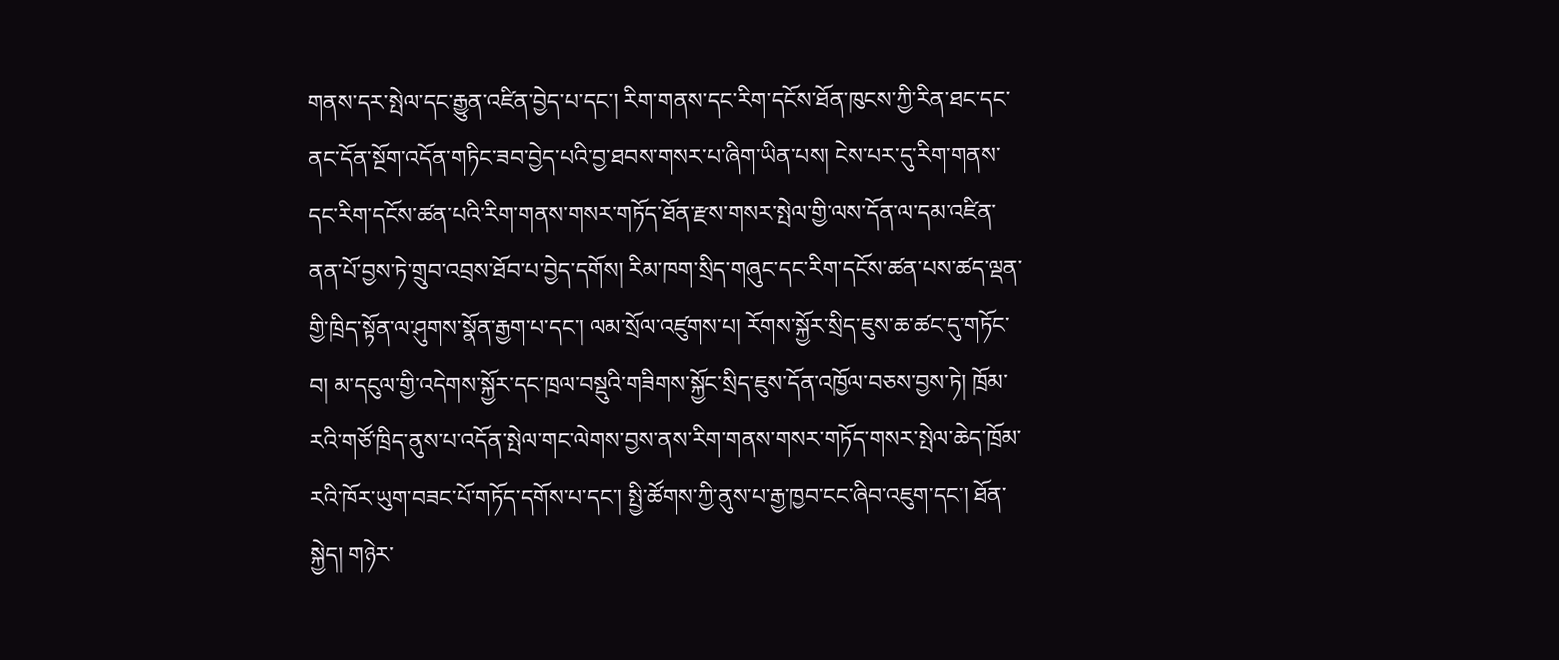གནས་དར་སྤེལ་དང་རྒྱུན་འཛིན་བྱེད་པ་དང་། རིག་གནས་དང་རིག་དངོས་ཐོན་ཁུངས་ཀྱི་རིན་ཐང་དང་ནང་དོན་སྔོག་འདོན་གཏིང་ཟབ་བྱེད་པའི་བྱ་ཐབས་གསར་པ་ཞིག་ཡིན་པས། ངེས་པར་དུ་རིག་གནས་དང་རིག་དངོས་ཚན་པའི་རིག་གནས་གསར་གཏོད་ཐོན་རྫས་གསར་སྤེལ་གྱི་ལས་དོན་ལ་དམ་འཛིན་ནན་པོ་བྱས་ཏེ་གྲུབ་འབྲས་ཐོབ་པ་བྱེད་དགོས། རིམ་ཁག་སྲིད་གཞུང་དང་རིག་དངོས་ཚན་པས་ཚད་ལྡན་གྱི་ཁྲིད་སྟོན་ལ་ཤུགས་སྣོན་རྒྱག་པ་དང་། ལམ་སྲོལ་འཛུགས་པ། རོགས་སྐྱོར་སྲིད་ཇུས་ཆ་ཚང་དུ་གཏོང་བ། མ་དངུལ་གྱི་འདེགས་སྐྱོར་དང་ཁྲལ་བསྡུའི་གཟིགས་སྐྱོང་སྲིད་ཇུས་དོན་འཁྱོལ་བཅས་བྱས་ཏེ། ཁྲོམ་རའི་གཙོ་ཁྲིད་ནུས་པ་འདོན་སྤེལ་གང་ལེགས་བྱས་ནས་རིག་གནས་གསར་གཏོད་གསར་སྤེལ་ཆེད་ཁྲོམ་རའི་ཁོར་ཡུག་བཟང་པོ་གཏོད་དགོས་པ་དང་། སྤྱི་ཚོགས་ཀྱི་ནུས་པ་རྒྱ་ཁྱབ་ངང་ཞིབ་འཇུག་དང་། ཐོན་སྐྱེད། གཉེར་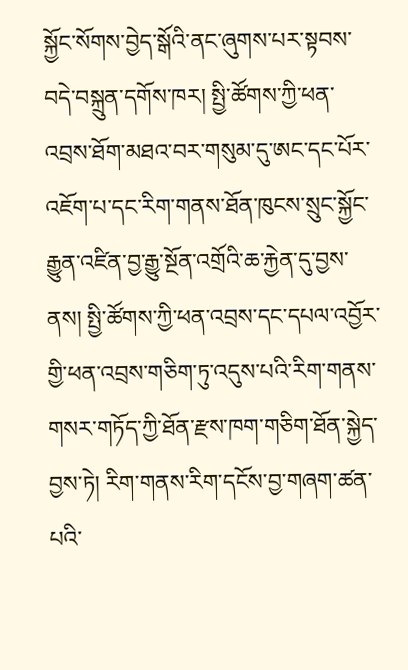སྐྱོང་སོགས་བྱེད་སྒོའི་ནང་ཞུགས་པར་སྟབས་བདེ་བསྐྲུན་དགོས་ཁར། སྤྱི་ཚོགས་ཀྱི་ཕན་འབྲས་ཐོག་མཐའ་བར་གསུམ་དུ་ཨང་དང་པོར་འཇོག་པ་དང་རིག་གནས་ཐོན་ཁུངས་སྲུང་སྐྱོང་རྒྱུན་འཛིན་བྱ་རྒྱུ་སྔོན་འགྲོའི་ཆ་རྐྱེན་དུ་བྱས་ནས། སྤྱི་ཚོགས་ཀྱི་ཕན་འབྲས་དང་དཔལ་འབྱོར་གྱི་ཕན་འབྲས་གཅིག་ཏུ་འདུས་པའི་རིག་གནས་གསར་གཏོད་ཀྱི་ཐོན་རྫས་ཁག་གཅིག་ཐོན་སྐྱེད་བྱས་ཏེ། རིག་གནས་རིག་དངོས་བྱ་གཞག་ཚན་པའི་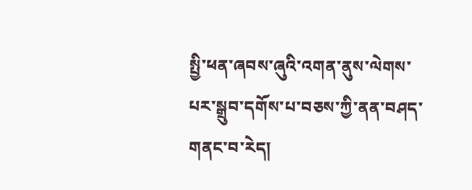སྤྱི་ཕན་ཞབས་ཞུའི་འགན་ནུས་ལེགས་པར་སྒྲུབ་དགོས་པ་བཅས་ཀྱི་ནན་བཤད་གནང་བ་རེད།